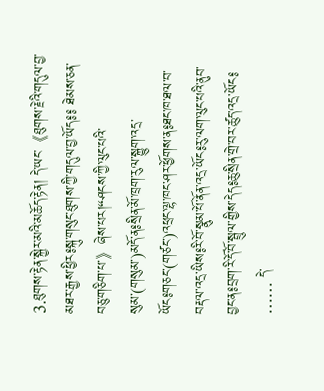3.ཐུགས་རྟེན་སྐྱེར་མའི་མཆོད་རྟེན། དེ་ཡང་《ཐུགས་རྗེའི་གདུལ་བྱ་མཐར་རྒྱས་ཕྱིར༔སྐུ་གསུང་ཐུགས་ཀྱི་གདུལ་བྱ་ཡོད༔༔ ཐེམས་ཅན་བཅུ་གཅིག་པ་》ཞེས་པར།“ཤངས་ཀྱི་ལུང་པའི་སུམ་(གསུམ་)མདོ་ན༔སྲིན་མོ་ཁྲག་རུལ་སྐྱུག་འདྲ་ཡོང༔གཅང་(གཙང་)འཕྲང་ལྷ་ཁང་ཤར་ཕྱོགས་ན༔ཐང་ཁ་ཐལ་བ་བརྡལ་འདྲ་ཡིས༔རི་བོ་སྣུམ་པོ་ནོན་འདྲ་ཡོང༔རུ་ལག་ལུང་པའི་ནུབ་བྱང་ན༔བྲག་རི་དོ་བོ་སྦྲུལ་གྱིས་དེད༔ཆུ་སྲིན་གྲེ་བར་ཚུད་འདྲ་ཡོང༔ …… དེ་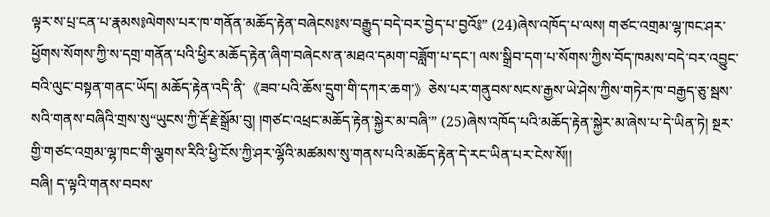ལྟར་ས་པྲ་ངན་པ་རྣམས༔ལེགས་པར་ཁ་གནོན་མཆོད་རྟེན་བཞེངས༔ས་བརྒྱུད་བདེ་བར་བྱེད་པ་བྱའོ༔” (24)ཞེས་འཁོད་པ་ལས། གཙང་འགྲམ་ལྷ་ཁང་ཤར་ཕྱོགས་སོགས་ཀྱི་ས་དགྲ་གནོན་པའི་ཕྱིར་མཆོད་རྟེན་ཞིག་བཞེངས་ན་མཐའ་དམག་བཟློག་པ་དང་། ལས་སྒྲིབ་དག་པ་སོགས་ཀྱིས་བོད་ཁམས་བདེ་བར་འབྱུང་བའི་ལུང་བསྟན་གནང་ཡོད། མཆོད་རྟེན་འདི་ནི་《ཟབ་པའི་ཆོས་དྲུག་གི་དཀར་ཆག་》ཅེས་པར་གནུབས་སངས་རྒྱས་ཡེ་ཤེས་ཀྱིས་གཏེར་ཁ་བརྒྱད་ཅུ་སྦས་སའི་གནས་བཞིའི་གྲས་སུ“ཡུངས་ཀྱི་རྡོ་རྗེ་སྒྲོམ་བུ། །གཙང་འཕྲང་མཆོད་རྟེན་སྐྱེར་མ་བཞི་” (25)ཞེས་འཁོད་པའི་མཆོད་རྟེན་སྐྱེར་མ་ཞེས་པ་དེ་ཡིན་ཏེ། སྔར་གྱི་གཙང་འགྲམ་ལྷ་ཁང་གི་ལྕགས་རིའི་ཕྱི་ངོས་ཀྱི་ཤར་ལྷོའི་མཚམས་སུ་གནས་པའི་མཆོད་རྟེན་དེ་རང་ཡིན་པར་ངེས་སོ།།
བཞི། ད་ལྟའི་གནས་བབས་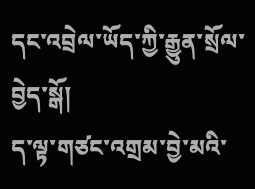དང་འབྲེལ་ཡོད་ཀྱི་རྒྱུན་སྲོལ་བྱེད་སྒོ།
ད་ལྟ་གཙང་འགྲམ་བྱེ་མའི་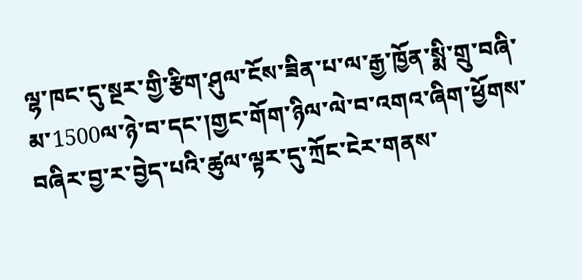ལྷ་ཁང་དུ་སྔར་གྱི་རྩིག་ཤུལ་ངོས་ཟིན་པ་ལ་རྒྱ་ཁྱོན་སྨི་གྲུ་བཞི་མ་1500ལ་ཉེ་བ་དང་།གྱང་གོག་ཉིལ་ལེ་བ་འགའ་ཞིག་ཕྱོགས་བཞིར་བྱ་ར་བྱེད་པའི་ཚུལ་ལྟར་དུ་ཀྲོང་ངེར་གནས་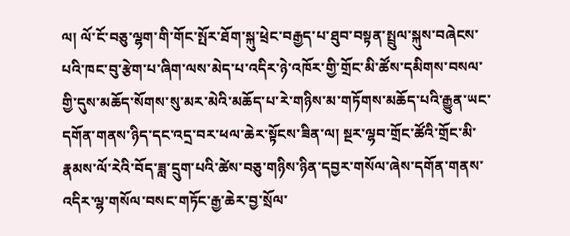ལ། ལོ་ངོ་བཅུ་ལྷག་གི་གོང་སྤོར་ཐོག་སྐུ་ཕྲེང་བརྒྱད་པ་ཐུབ་བསྟན་སྤྲུལ་སྐུས་བཞེངས་པའི་ཁང་བུ་རྩེག་པ་ཞིག་ལས་མེད་པ་འདིར་ཉེ་འཁོར་གྱི་གྲོང་མི་ཚོས་དམིགས་བསལ་གྱི་དུས་མཆོད་སོགས་སུ་མར་མེའི་མཆོད་པ་རེ་གཉིས་མ་གཏོགས་མཆོད་པའི་རྒྱུན་ཡང་དགོན་གནས་ཉིད་དང་འདྲ་བར་ཕལ་ཆེར་སྟོངས་ཟིན་ལ། སྔར་ལྷབ་གྲོང་ཚོའི་གྲོང་མི་རྣམས་ལོ་རེའི་བོད་ཟླ་དྲུག་པའི་ཚེས་བཅུ་གཉིས་ཉིན་དབྱར་གསོལ་ཞེས་དགོན་གནས་འདིར་ལྷ་གསོལ་བསང་གཏོང་རྒྱ་ཆེར་བྱ་སྲོལ་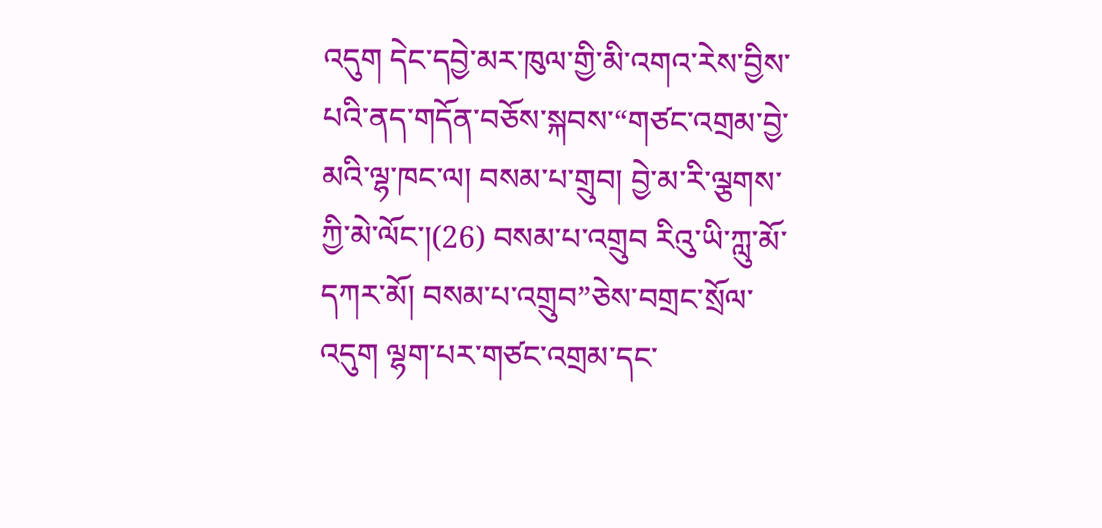འདུག དེང་དབྱེ་མར་ཁུལ་གྱི་མི་འགའ་རེས་བྱིས་པའི་ནད་གདོན་བཅོས་སྐབས་“གཙང་འགྲམ་བྱེ་མའི་ལྷ་ཁང་ལ། བསམ་པ་གྲུབ། བྱེ་མ་རི་ལྕགས་ཀྱི་མེ་ལོང་།(26) བསམ་པ་འགྲུབ རིའུ་ཡི་ཀླུ་མོ་དཀར་མོ། བསམ་པ་འགྲུབ”ཅེས་བགྲང་སྲོལ་འདུག ལྷག་པར་གཙང་འགྲམ་དང་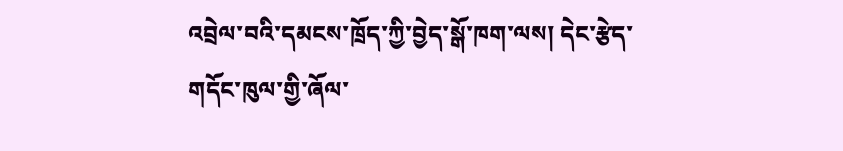འབྲེལ་བའི་དམངས་ཁྲོད་ཀྱི་བྱེད་སྒོ་ཁག་ལས། དེང་རྩེད་གདོང་ཁུལ་གྱི་ཞོལ་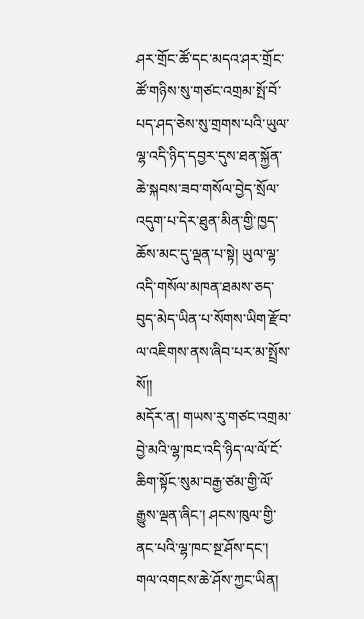ཤར་གྲོང་ཚོ་དང་མདའ་ཤར་གྲོང་ཚོ་གཉིས་སུ་གཙང་འགྲམ་སྤོ་བོ་པད་ཤད་ཅེས་སུ་གྲགས་པའི་ཡུལ་ལྷ་འདི་ཉིད་དབྱར་དུས་ཐན་སྐྱོན་ཆེ་སྐབས་ཟབ་གསོལ་བྱེད་སྲོལ་འདུག་པ་དེར་ཐུན་མིན་གྱི་ཁྱད་ཆོས་མང་དུ་ལྡན་པ་སྟེ། ཡུལ་ལྷ་འདི་གསོལ་མཁན་ཐམས་ཅད་བུད་མེད་ཡིན་པ་སོགས་ཡིག་རྫོབ་ལ་འཇིགས་ནས་ཞིབ་པར་མ་སྤྲོས་སོ།།
མདོར་ན། གཡས་རུ་གཙང་འགྲམ་བྱེ་མའི་ལྷ་ཁང་འདི་ཉིད་ལ་ལོ་ངོ་ཆིག་སྟོང་སུམ་བརྒྱ་ཙམ་གྱི་ལོ་རྒྱུས་ལྡན་ཞིང་། ཤངས་ཁུལ་གྱི་ནང་པའི་ལྷ་ཁང་སྔ་ཤོས་དང་། གལ་འགངས་ཆེ་ཤོས་ཀྱང་ཡིན།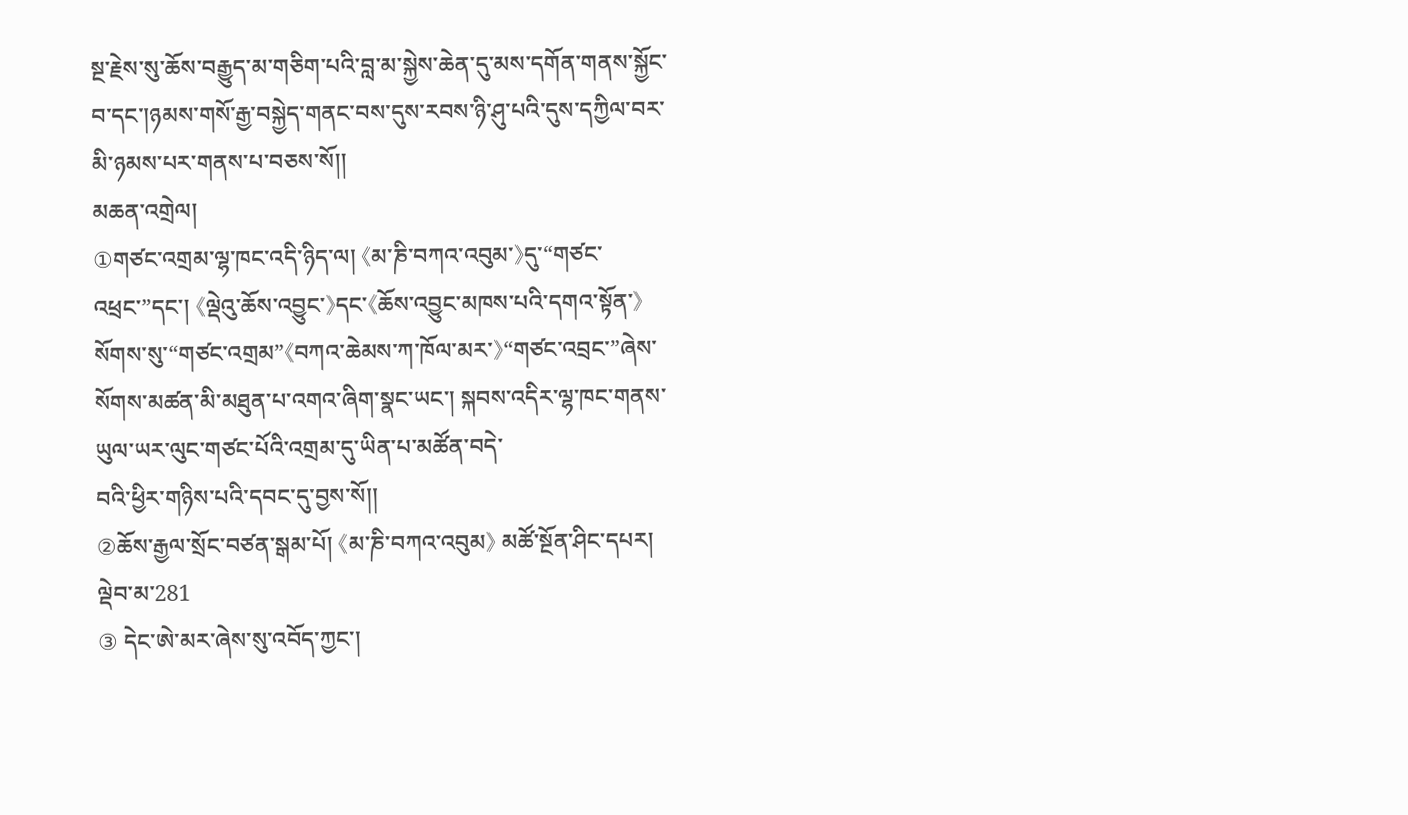སྔ་རྗེས་སུ་ཆོས་བརྒྱུད་མ་གཅིག་པའི་བླ་མ་སྐྱེས་ཆེན་དུ་མས་དགོན་གནས་སྐྱོང་བ་དང་།ཉམས་གསོ་རྒྱ་བསྐྱེད་གནང་བས་དུས་རབས་ཉི་ཤུ་པའི་དུས་དཀྱིལ་བར་མི་ཉམས་པར་གནས་པ་བཅས་སོ།།
མཆན་འགྲེལ།
①གཙང་འགྲམ་ལྷ་ཁང་འདི་ཉིད་ལ། 《མ་ཎི་བཀའ་འབུམ་》དུ་“གཙང་འཕྲང་”དང་། 《ལྡེའུ་ཆོས་འབྱུང་》དང་《ཆོས་འབྱུང་མཁས་པའི་དགའ་སྟོན་》སོགས་སུ་“གཙང་འགྲམ”《བཀའ་ཆེམས་ཀ་ཁོལ་མར་》“གཙང་འབྲང་”ཞེས་སོགས་མཚན་མི་མཐུན་པ་འགའ་ཞིག་སྣང་ཡང་། སྐབས་འདིར་ལྷ་ཁང་གནས་ཡུལ་ཡར་ལུང་གཙང་པོའི་འགྲམ་དུ་ཡིན་པ་མཚོན་བདེ་
བའི་ཕྱིར་གཉིས་པའི་དབང་དུ་བྱས་སོ།།
②ཆོས་རྒྱལ་སྲོང་བཙན་སྒམ་པོ། 《མ་ཎི་བཀའ་འབུམ》 མཚོ་སྔོན་ཤིང་དཔར། ལྡེབ་མ་281
③ དེང་ཨེ་མར་ཞེས་སུ་འབོད་ཀྱང་།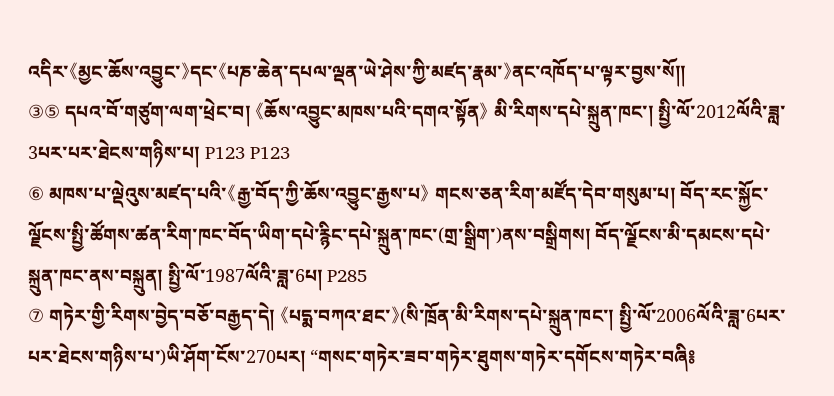འདིར་《མྱང་ཆོས་འབྱུང་》དང་《པཎ་ཆེན་དཔལ་ལྡན་ཡེ་ཤེས་ཀྱི་མཛད་རྣམ་》ནང་འཁོད་པ་ལྟར་བྱས་སོ།།
③⑤ དཔའ་བོ་གཙུག་ལག་ཕྲེང་བ། 《ཆོས་འབྱུང་མཁས་པའི་དགའ་སྟོན》 མི་རིགས་དཔེ་སྐྲུན་ཁང་། སྤྱི་ལོ་2012ལོའི་ཟླ་3པར་པར་ཐེངས་གཉིས་པ། P123 P123
⑥ མཁས་པ་ལྡེའུས་མཛད་པའི་《རྒྱ་བོད་ཀྱི་ཆོས་འབྱུང་རྒྱས་པ》 གངས་ཅན་རིག་མཛོད་དེབ་གསུམ་པ། བོད་རང་སྐྱོང་ལྗོངས་སྤྱི་ཚོགས་ཚན་རིག་ཁང་བོད་ཡིག་དཔེ་རྙིང་དཔེ་སྐྲུན་ཁང་(གྲ་སྒྲིག་)ནས་བསྒྲིགས། བོད་ལྗོངས་མི་དམངས་དཔེ་སྐྲུན་ཁང་ནས་བསྐྲུན། སྤྱི་ལོ་1987ལོའི་ཟླ་6པ། P285
⑦ གཏེར་གྱི་རིགས་བྱེད་བཅོ་བརྒྱད་དེ། 《པདྨ་བཀའ་ཐང་》(སི་ཁྲོན་མི་རིགས་དཔེ་སྐྲུན་ཁང་། སྤྱི་ལོ་2006ལོའི་ཟླ་6པར་པར་ཐེངས་གཉིས་པ་)ཡི་ཤོག་ངོས་270པར། “གསང་གཏེར་ཟབ་གཏེར་ཐུགས་གཏེར་དགོངས་གཏེར་བཞི༔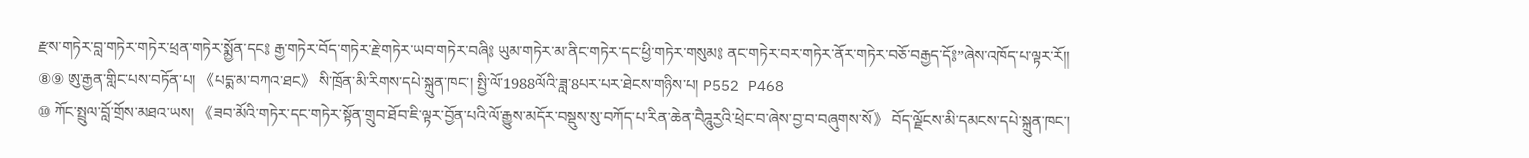རྫས་གཏེར་བླ་གཏེར་གཏེར་ཕྲན་གཏེར་སྨྱོན་དང༔ རྒྱ་གཏེར་བོད་གཏེར་རྗེ་གཏེར་ཡབ་གཏེར་བཞི༔ ཡུམ་གཏེར་མ་ནིང་གཏེར་དང་ཕྱི་གཏེར་གསུམ༔ ནང་གཏེར་བར་གཏེར་ནོར་གཏེར་བཅོ་བརྒྱད་དོ༔”ཞེས་འཁོད་པ་ལྟར་རོ།།
⑧⑨ ཨུ་རྒྱན་གླིང་པས་བཏོན་པ། 《པདྨ་མ་བཀའ་ཐང》 སི་ཁྲོན་མི་རིགས་དཔེ་སྐྲུན་ཁང་། སྤྱི་ལོ་1988ལོའི་ཟླ་8པར་པར་ཐེངས་གཉིས་པ། P552 P468
⑩ ཀོང་སྤྲུལ་བློ་གྲོས་མཐའ་ཡས། 《ཟབ་མོའི་གཏེར་དང་གཏེར་སྟོན་གྲུབ་ཐོབ་ཇི་ལྟར་བྱོན་པའི་ལོ་རྒྱུས་མདོར་བསྡུས་སུ་བཀོད་པ་རིན་ཆེན་བཻཌཱུརྱའི་ཕྲེང་བ་ཞེས་བྱ་བ་བཞུགས་སོ》 བོད་ལྗོངས་མི་དམངས་དཔེ་སྐྲུན་ཁང་།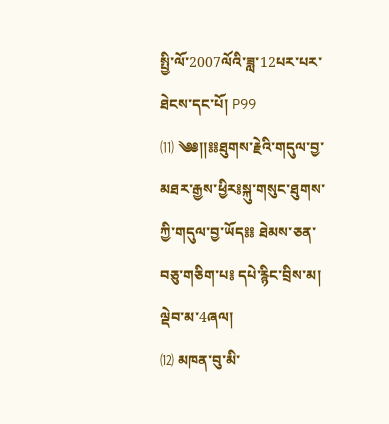སྤྱི་ལོ་2007ལོའི་ཟླ་12པར་པར་ཐེངས་དང་པོ། P99
⑾ ༄༅།།༔༔ཐུགས་རྗེའི་གདུལ་བྱ་མཐར་རྒྱས་ཕྱིར༔སྐུ་གསུང་ཐུགས་ཀྱི་གདུལ་བྱ་ཡོད༔༔ ཐེམས་ཅན་བཅུ་གཅིག་པ༔ དཔེ་རྙིང་བྲིས་མ། ལྡེབ་མ་4ཞལ།
⑿ མཁན་བུ་མི་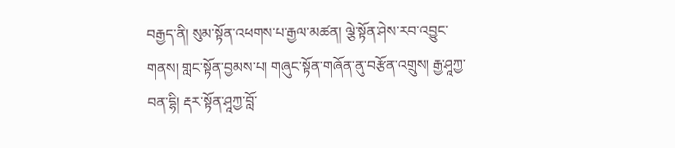བརྒྱད་ནི། སུམ་སྟོན་འཕགས་པ་རྒྱལ་མཚན། ལྕེ་སྟོན་ཤེས་རབ་འབྱུང་གནས། གླང་སྟོན་བྱམས་པ། གཞུང་སྟོན་གཞོན་ནུ་བརྩོན་འགྲུས། རྒྱ་ཤཱཀྱ་བན་དྷི། རྡར་སྟོན་ཤཱཀྱ་བློ་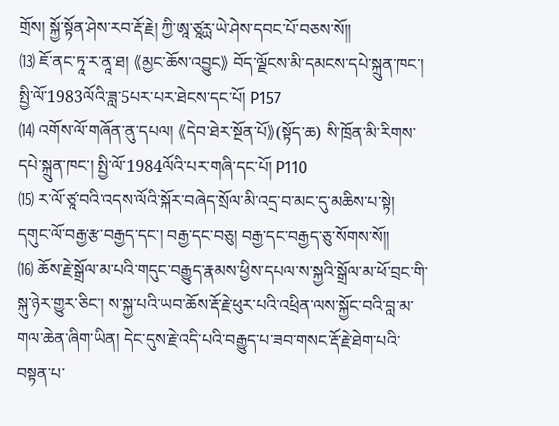གྲོས། སྐྱོ་སྟོན་ཤེས་རབ་རྡོ་རྗེ། ཀྱི་ཨཱ་ཙཱཪྻ་ཡེ་ཤེས་དབང་པོ་བཅས་སོ།།
⒀ ཇོ་ནང་ཏཱ་ར་ནཱ་ཐ། 《མྱང་ཆོས་འབྱུང》 བོད་ལྗོངས་མི་དམངས་དཔེ་སྐྲུན་ཁང་། སྤྱི་ལོ་1983ལོའི་ཟླ་5པར་པར་ཐེངས་དང་པོ། P157
⒁ འགོས་ལོ་གཞོན་ནུ་དཔལ། 《དེབ་ཐེར་སྔོན་པོ》(སྟོད་ཆ) སི་ཁྲོན་མི་རིགས་དཔེ་སྐྲུན་ཁང་། སྤྱི་ལོ་1984ལོའི་པར་གཞི་དང་པོ། P110
⒂ ར་ལོ་ཙཱ་བའི་འདས་ལོའི་སྐོར་བཞེད་སྲོལ་མི་འདྲ་བ་མང་དུ་མཆིས་པ་སྟེ། དགུང་ལོ་བརྒྱ་རྩ་བརྒྱད་དང་། བརྒྱ་དང་བཅུ། བརྒྱ་དང་བརྒྱད་ཅུ་སོགས་སོ།།
⒃ ཆོས་རྗེ་སྒྲོལ་མ་པའི་གདུང་བརྒྱུད་རྣམས་ཕྱིས་དཔལ་ས་སྐྱའི་སྒྲོལ་མ་ཕོ་བྲང་གི་སྐུ་ཉེར་གྱུར་ཅིང་། ས་སྐྱ་པའི་ཡབ་ཆོས་རྡོ་རྗེ་ཕུར་པའི་འཕྲིན་ལས་སྐྱོང་བའི་བླ་མ་གལ་ཆེན་ཞིག་ཡིན། དེང་དུས་རྗེ་འདི་པའི་བརྒྱུད་པ་ཟབ་གསང་རྡོ་རྗེ་ཐེག་པའི་བསྟན་པ་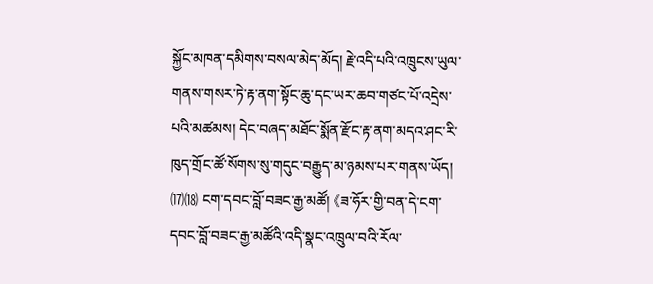སྐྱོང་མཁན་དམིགས་བསལ་མེད་མོད། རྗེ་འདི་པའི་འཁྲུངས་ཡུལ་གནས་གསར་ཏེ་རྟ་ནག་སྟོང་ཆུ་དང་ཡར་ཆབ་གཙང་པོ་འདྲེས་པའི་མཚམས། དེང་བཞད་མཐོང་སྨོན་རྫོང་རྟ་ནག་མདའ་ཤང་རི་ཁུད་གྲོང་ཚོ་སོགས་སུ་གདུང་བརྒྱུད་མ་ཉམས་པར་གནས་ཡོད།
⒄⒅ ངག་དབང་བློ་བཟང་རྒྱ་མཚོ། 《ཟ་ཧོར་གྱི་བན་དེ་ངག་དབང་བློ་བཟང་རྒྱ་མཚོའི་འདི་སྣང་འཁྲུལ་བའི་རོལ་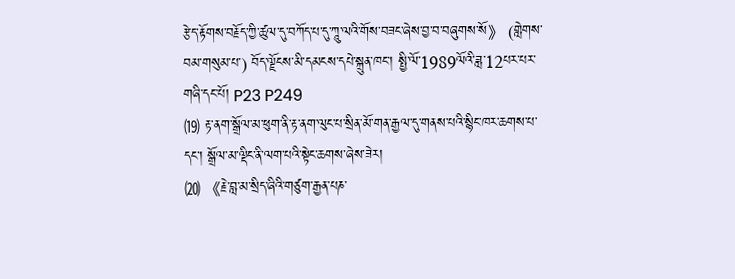རྩེད་རྟོགས་བརྗོད་ཀྱི་ཚུལ་དུ་བཀོད་པ་དུ་ཀཱུ་ལའི་གོས་བཟང་ཞེས་བྱ་བ་བཞུགས་སོ》 (གླེགས་བམ་གསུམ་པ་) བོད་ལྗོངས་མི་དམངས་དཔེ་སྐྲུན་ཁང་། སྤྱི་ལོ་1989ལོའི་ཟླ་12པར་པར་གཞི་དང་པོ། P23 P249
⒆ རྟ་ནག་སྒྲོལ་མ་ཕུག་ནི་རྟ་ནག་ལུང་པ་སྲིན་མོ་གན་རྒྱལ་དུ་གནས་པའི་སྙིང་ཁར་ཆགས་པ་དང་། སྒྲོལ་མ་ལྡིང་ནི་ལག་པའི་སྟེང་ཆགས་ཞེས་ཟེར།
⒇ 《རྗེ་བླ་མ་སྲིད་ཞིའི་གཙུག་རྒྱན་པཎ་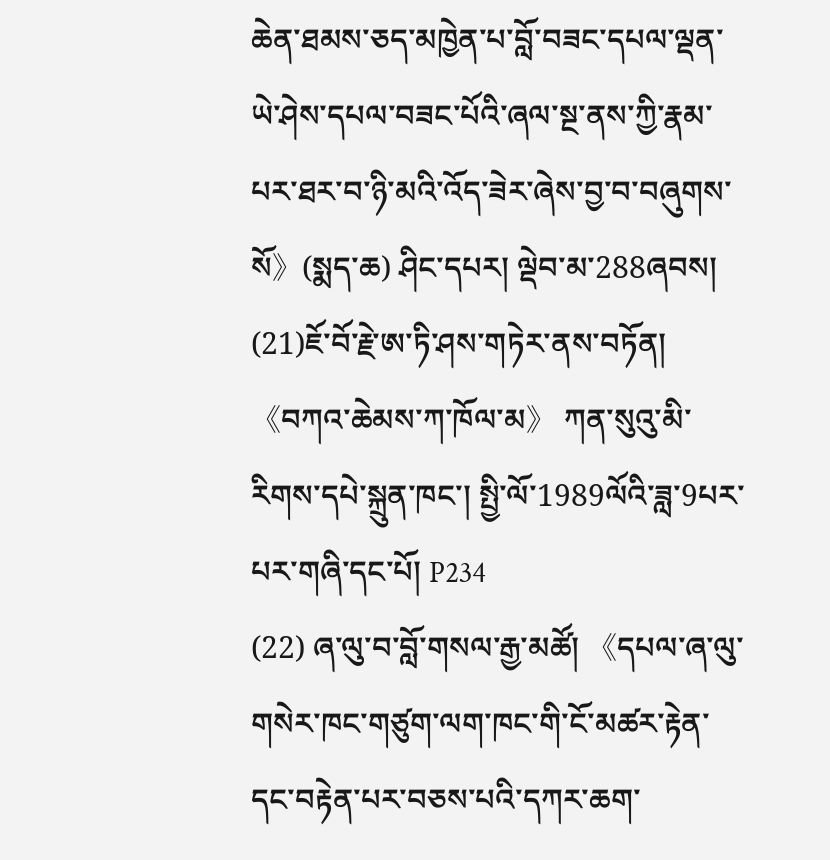ཆེན་ཐམས་ཅད་མཁྱེན་པ་བློ་བཟང་དཔལ་ལྡན་ཡེ་ཤེས་དཔལ་བཟང་པོའི་ཞལ་སྔ་ནས་ཀྱི་རྣམ་པར་ཐར་བ་ཉི་མའི་འོད་ཟེར་ཞེས་བྱ་བ་བཞུགས་སོ》(སྨད་ཆ) ཤིང་དཔར། ལྡེབ་མ་288ཞབས།
(21)ཇོ་བོ་རྗེ་ཨ་ཏི་ཤས་གཏེར་ནས་བཏོན། 《བཀའ་ཆེམས་ཀ་ཁོལ་མ》 ཀན་སུའུ་མི་རིགས་དཔེ་སྐྲུན་ཁང་། སྤྱི་ལོ་1989ལོའི་ཟླ་9པར་པར་གཞི་དང་པོ། P234
(22) ཞ་ལུ་བ་བློ་གསལ་རྒྱ་མཚོ། 《དཔལ་ཞ་ལུ་གསེར་ཁང་གཙུག་ལག་ཁང་གི་ངོ་མཚར་རྟེན་དང་བརྟེན་པར་བཅས་པའི་དཀར་ཆག་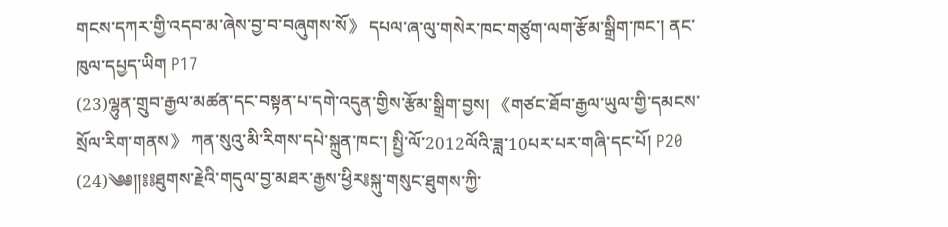གངས་དཀར་གྱི་འདབ་མ་ཞེས་བྱ་བ་བཞུགས་སོ》 དཔལ་ཞ་ལུ་གསེར་ཁང་གཙུག་ལག་རྩོམ་སྒྲིག་ཁང་། ནང་ཁུལ་དཔྱད་ཡིག P17
(23)ལྷུན་གྲུབ་རྒྱལ་མཚན་དང་བསྟན་པ་དགེ་འདུན་གྱིས་རྩོམ་སྒྲིག་བྱས། 《གཙང་ཐོབ་རྒྱལ་ཡུལ་གྱི་དམངས་སྲོལ་རིག་གནས》 ཀན་སུའུ་མི་རིགས་དཔེ་སྐྲུན་ཁང་། སྤྱི་ལོ་2012ལོའི་ཟླ་10པར་པར་གཞི་དང་པོ། P20
(24)༄༅།།༔༔ཐུགས་རྗེའི་གདུལ་བྱ་མཐར་རྒྱས་ཕྱིར༔སྐུ་གསུང་ཐུགས་ཀྱི་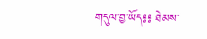གདུལ་བྱ་ཡོད༔༔ ཐེམས་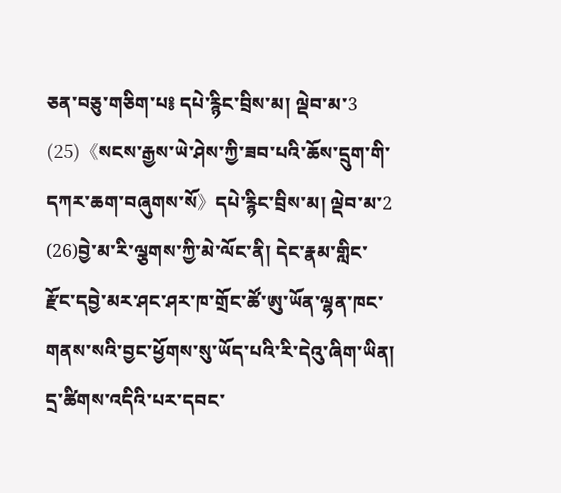ཅན་བཅུ་གཅིག་པ༔ དཔེ་རྙིང་བྲིས་མ། ལྡེབ་མ་3
(25)《སངས་རྒྱས་ཡེ་ཤེས་ཀྱི་ཟབ་པའི་ཆོས་དྲུག་གི་དཀར་ཆག་བཞུགས་སོ》དཔེ་རྙིང་བྲིས་མ། ལྡེབ་མ་2
(26)བྱེ་མ་རི་ལྕགས་ཀྱི་མེ་ལོང་ནི། དེང་རྣམ་གླིང་རྫོང་དབྱེ་མར་ཤང་ཤར་ཁ་གྲོང་ཚོ་ཨུ་ཡོན་ལྷན་ཁང་གནས་སའི་བྱང་ཕྱོགས་སུ་ཡོད་པའི་རི་དེའུ་ཞིག་ཡིན།
དྲ་ཚིགས་འདིའི་པར་དབང་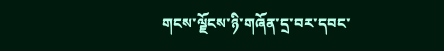གངས་ལྗོངས་ཉི་གཞོན་དྲ་བར་དབང་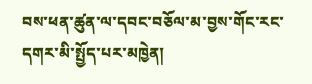བས་ཕན་ཚུན་ལ་དབང་བཅོལ་མ་བྱས་གོང་རང་དགར་མི་སྤྱོད་པར་མཁྱེན།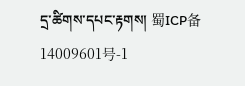དྲ་ཚིགས་དཔང་རྟགས། 蜀ICP备14009601号-1